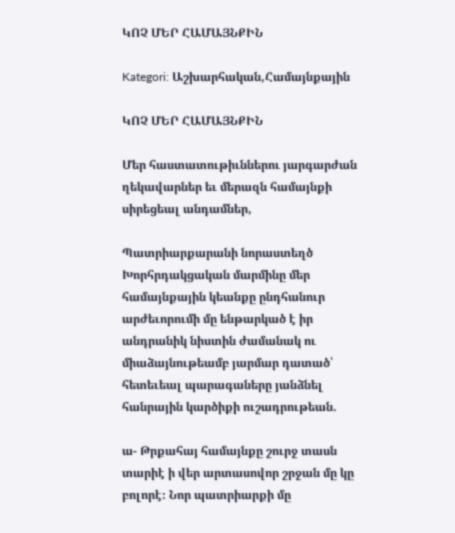ԿՈՉ ՄԵՐ ՀԱՄԱՅՆՔԻՆ

Kategori: Աշխարհական,Համայնքային

ԿՈՉ ՄԵՐ ՀԱՄԱՅՆՔԻՆ

Մեր հաստատութիւններու յարգարժան ղեկավարներ եւ մերազն համայնքի սիրեցեալ անդամներ,

Պատրիարքարանի նորաստեղծ Խորհրդակցական մարմինը մեր համայնքային կեանքը ընդհանուր արժեւորումի մը ենթարկած է իր անդրանիկ նիստին ժամանակ ու միաձայնութեամբ յարմար դատած՝ հետեւեալ պարագաները յանձնել հանրային կարծիքի ուշադրութեան.

ա- Թրքահայ համայնքը շուրջ տասն տարիէ ի վեր արտասովոր շրջան մը կը բոլորէ։ Նոր պատրիարքի մը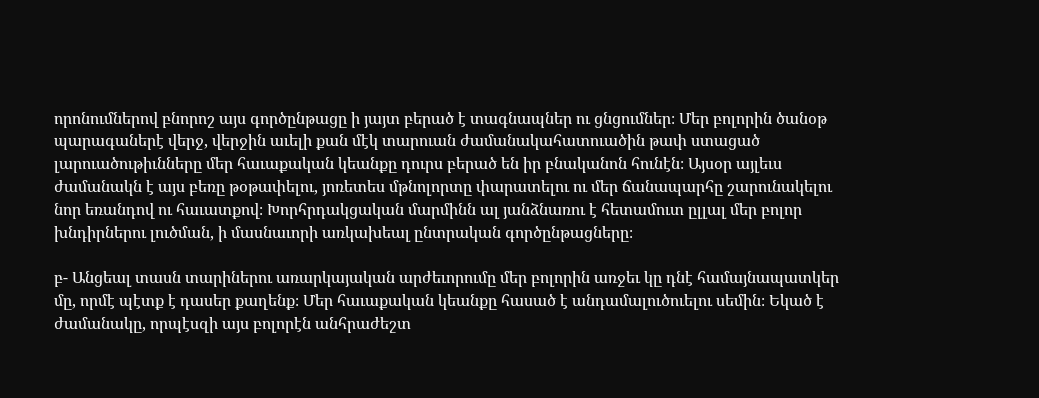որոնումներով բնորոշ այս գործընթացը ի յայտ բերած է տագնապներ ու ցնցումներ։ Մեր բոլորին ծանօթ պարագաներէ վերջ, վերջին աւելի քան մէկ տարուան ժամանակահատուածին թափ ստացած լարուածութիւնները մեր հաւաքական կեանքը դուրս բերած են իր բնականոն հունէն։ Այսօր այլեւս ժամանակն է այս բեռը թօթափելու, յոռետես մթնոլորտը փարատելու ու մեր ճանապարհը շարունակելու նոր եռանդով ու հաւատքով։ Խորհրդակցական մարմինն ալ յանձնառու է հետամուտ ըլլալ մեր բոլոր խնդիրներու լուծման, ի մասնաւորի առկախեալ ընտրական գործընթացները։

բ- Անցեալ տասն տարիներու առարկայական արժեւորումը մեր բոլորին առջեւ կը դնէ համայնապատկեր մը, որմէ պէտք է դասեր քաղենք։ Մեր հաւաքական կեանքը հասած է անդամալուծուելու սեմին։ Եկած է ժամանակը, որպէսզի այս բոլորէն անհրաժեշտ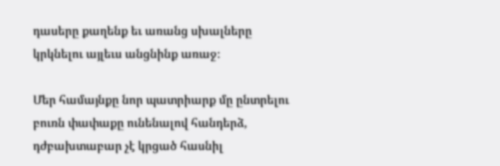դասերը քաղենք եւ առանց սխալները կրկնելու այլեւս անցնինք առաջ։

Մեր համայնքը նոր պատրիարք մը ընտրելու բուռն փափաքը ունենալով հանդերձ, դժբախտաբար չէ կրցած հասնիլ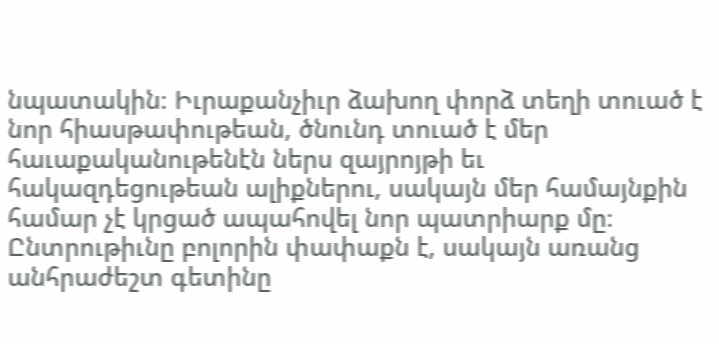նպատակին։ Իւրաքանչիւր ձախող փորձ տեղի տուած է նոր հիասթափութեան, ծնունդ տուած է մեր հաւաքականութենէն ներս զայրոյթի եւ հակազդեցութեան ալիքներու, սակայն մեր համայնքին համար չէ կրցած ապահովել նոր պատրիարք մը։ Ընտրութիւնը բոլորին փափաքն է, սակայն առանց անհրաժեշտ գետինը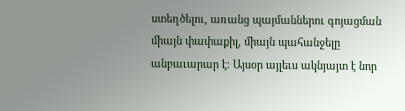ստեղծելու, առանց պայմաններու գոյացման միայն փափաքիլ, միայն պահանջելը անբաւարար է։ Այսօր այլեւս ակնյայտ է նոր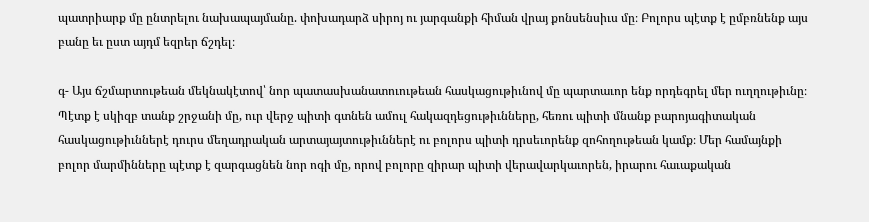պատրիարք մը ընտրելու նախապայմանը. փոխադարձ սիրոյ ու յարգանքի հիման վրայ քոնսենսիւս մը։ Բոլորս պէտք է ըմբռնենք այս բանը եւ ըստ այդմ եզրեր ճշդել։

գ- Այս ճշմարտութեան մեկնակէտով՝ նոր պատասխանատուութեան հասկացութիւնով մը պարտաւոր ենք որդեգրել մեր ուղղութիւնը։ Պէտք է սկիզբ տանք շրջանի մը, ուր վերջ պիտի գտնեն ամուլ հակազդեցութիւնները, հեռու պիտի մնանք բարոյագիտական հասկացութիւններէ դուրս մեղադրական արտայայտութիւններէ ու բոլորս պիտի դրսեւորենք զոհողութեան կամք։ Մեր համայնքի բոլոր մարմինները պէտք է զարգացնեն նոր ոգի մը, որով բոլորը զիրար պիտի վերավարկաւորեն, իրարու հաւաքական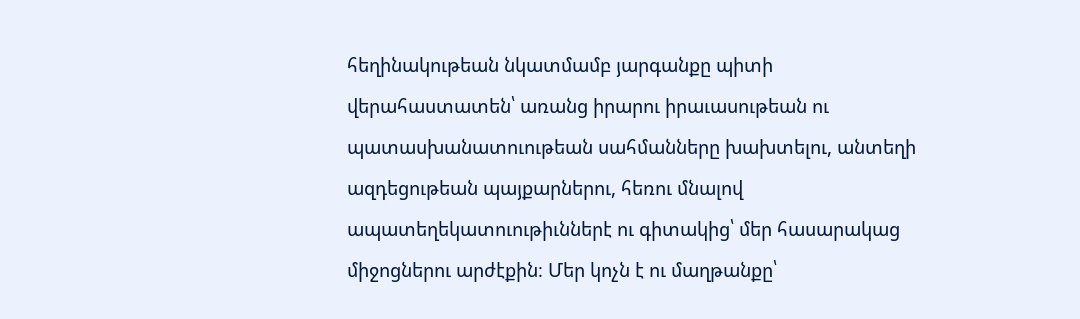հեղինակութեան նկատմամբ յարգանքը պիտի վերահաստատեն՝ առանց իրարու իրաւասութեան ու պատասխանատուութեան սահմանները խախտելու, անտեղի ազդեցութեան պայքարներու, հեռու մնալով ապատեղեկատուութիւններէ ու գիտակից՝ մեր հասարակաց միջոցներու արժէքին։ Մեր կոչն է ու մաղթանքը՝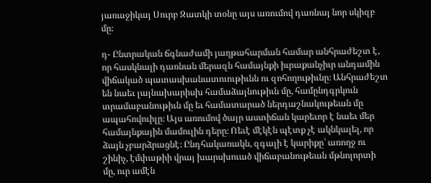յառաջիկայ Սուրբ Զատկի տօնը այս առումով դառնայ նոր սկիզբ մը։

դ- Ընտրական ճգնաժամի յաղթահարման համար անհրաժեշտ է, որ հասկնալի դառնան մերազն համայնքի իւրաքանչիւր անդամին վիճակած պատասխանատուութիւնն ու զոհողութիւնը։ Անհրաժեշտ են նաեւ լայնախարիսխ համաձայնութիւն մը, համընդգրկուն տրամաբանութիւն մը եւ համատարած ներդաշնակութեան մը ապահովուիլը։ Այս առումով ծայր աստիճան կարեւոր է նաեւ մեր համայնքային մամուլին դերը։ Ոեւէ մէկէն պէտք չէ ակնկալել, որ ձայն չբարձրացնէ։ Ընդհակառակն, զգալի է կարիքը՝ առողջ ու շինիչ, էմփաթիի վրայ խարսխուած վիճաբանութեան մթնոլորտի մը, ուր ամէն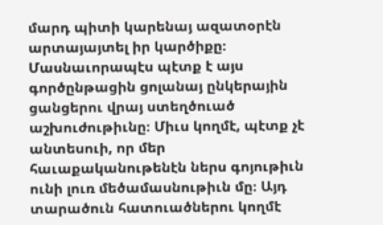մարդ պիտի կարենայ ազատօրէն արտայայտել իր կարծիքը։ Մասնաւորապէս պէտք է այս գործընթացին ցոլանայ ընկերային ցանցերու վրայ ստեղծուած աշխուժութիւնը։ Միւս կողմէ, պէտք չէ անտեսուի, որ մեր հաւաքականութենէն ներս գոյութիւն ունի լուռ մեծամասնութիւն մը։ Այդ տարածուն հատուածներու կողմէ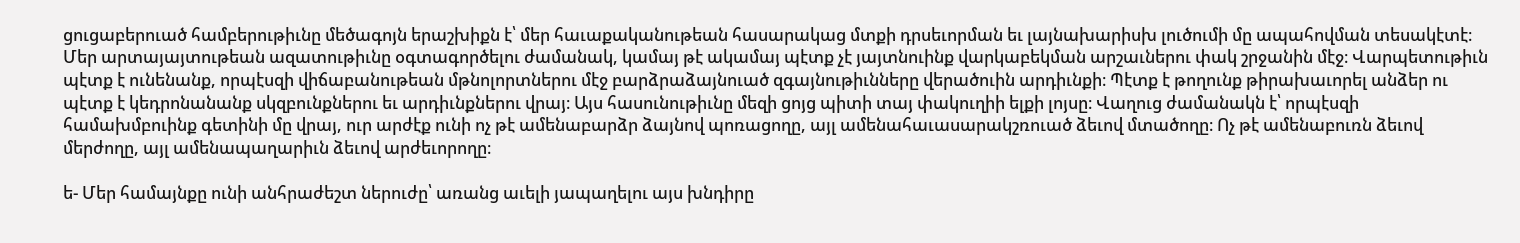ցուցաբերուած համբերութիւնը մեծագոյն երաշխիքն է՝ մեր հաւաքականութեան հասարակաց մտքի դրսեւորման եւ լայնախարիսխ լուծումի մը ապահովման տեսակէտէ։ Մեր արտայայտութեան ազատութիւնը օգտագործելու ժամանակ, կամայ թէ ակամայ պէտք չէ յայտնուինք վարկաբեկման արշաւներու փակ շրջանին մէջ։ Վարպետութիւն պէտք է ունենանք, որպէսզի վիճաբանութեան մթնոլորտներու մէջ բարձրաձայնուած զգայնութիւնները վերածուին արդիւնքի։ Պէտք է թողունք թիրախաւորել անձեր ու պէտք է կեդրոնանանք սկզբունքներու եւ արդիւնքներու վրայ։ Այս հասունութիւնը մեզի ցոյց պիտի տայ փակուղիի ելքի լոյսը։ Վաղուց ժամանակն է՝ որպէսզի համախմբուինք գետինի մը վրայ, ուր արժէք ունի ոչ թէ ամենաբարձր ձայնով պոռացողը, այլ ամենահաւասարակշռուած ձեւով մտածողը։ Ոչ թէ ամենաբուռն ձեւով մերժողը, այլ ամենապաղարիւն ձեւով արժեւորողը։

ե- Մեր համայնքը ունի անհրաժեշտ ներուժը՝ առանց աւելի յապաղելու այս խնդիրը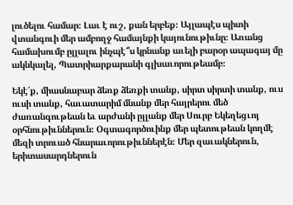լուծելու համար։ Լաւ է ուշ, քան երբեք։ Այլապէս պիտի վտանգուի մեր ամբողջ համայնքի կայունութիւնը։ Առանց համախումբ ըլլալու ինչպէ՞ս կրնանք աւելի բարօր ապագայ մը ակնկալել, Պատրիարքարանի գլխաւորութեամբ։

Եկէ՛ք, միասնաբար ձեռք ձեռքի տանք, սիրտ սիրտի տանք, ուս ուսի տանք, հաւատարիմ մնանք մեր հայրերու մեծ ժառանգութեան եւ արժանի ըլլանք մեր Սուրբ Եկեղեցւոյ օրհնութիւններուն։ Օգտագործուինք մեր պետութեան կողմէ մեզի տրուած հնարաւորութիւններէն։ Մեր զաւակներուն, երիտասարդներուն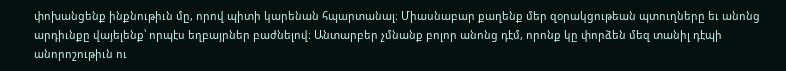փոխանցենք ինքնութիւն մը, որով պիտի կարենան հպարտանալ։ Միասնաբար քաղենք մեր զօրակցութեան պտուղները եւ անոնց արդիւնքը վայելենք՝ որպէս եղբայրներ բաժնելով։ Անտարբեր չմնանք բոլոր անոնց դէմ, որոնք կը փորձեն մեզ տանիլ դէպի անորոշութիւն ու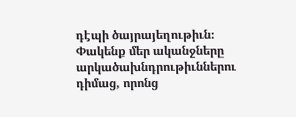դէպի ծայրայեղութիւն։ Փակենք մեր ականջները արկածախնդրութիւններու դիմաց, որոնց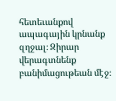հետեւանքով ապագային կրնանք զղջալ։ Զիրար վերագտնենք բանիմացութեան մէջ։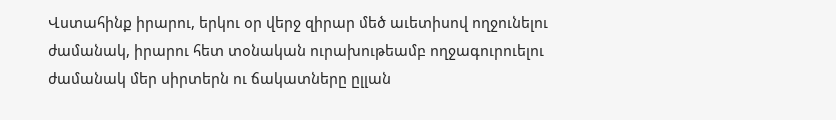Վստահինք իրարու, երկու օր վերջ զիրար մեծ աւետիսով ողջունելու ժամանակ, իրարու հետ տօնական ուրախութեամբ ողջագուրուելու ժամանակ մեր սիրտերն ու ճակատները ըլլան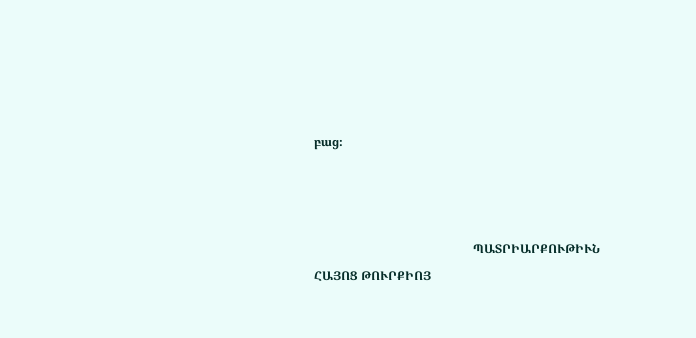բաց։



                                                     ՊԱՏՐԻԱՐՔՈՒԹԻՒՆ ՀԱՅՈՑ ԹՈՒՐՔԻՈՅ